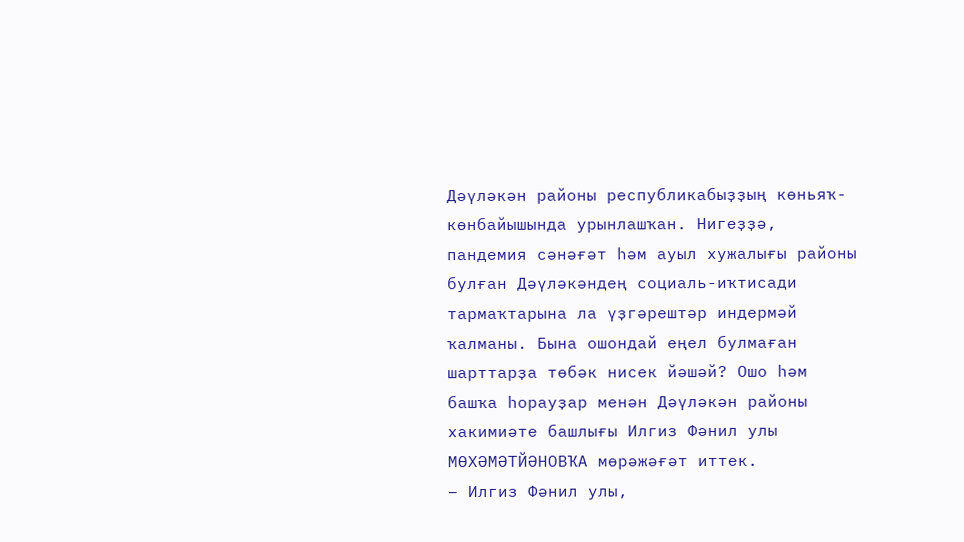Дәүләкән районы республикабыҙҙың көньяҡ-көнбайышында урынлашҡан. Нигеҙҙә, пандемия сәнәғәт һәм ауыл хужалығы районы булған Дәүләкәндең социаль-иҡтисади тармаҡтарына ла үҙгәрештәр индермәй ҡалманы. Бына ошондай еңел булмаған шарттарҙа төбәк нисек йәшәй? Ошо һәм башҡа һорауҙар менән Дәүләкән районы хакимиәте башлығы Илгиз Фәнил улы МӨХӘМӘТЙӘНОВҠА мөрәжәғәт иттек.
– Илгиз Фәнил улы,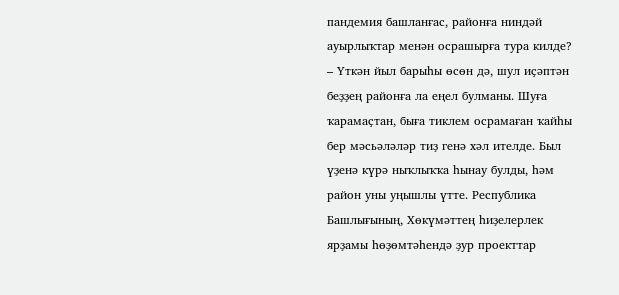пандемия башланғас, районға ниндәй ауырлыҡтар менән осрашырға тура килде?
– Үткән йыл барыһы өсөн дә, шул иҫәптән беҙҙең районға ла еңел булманы. Шуға ҡарамаҫтан, быға тиклем осрамаған ҡайһы бер мәсьәләләр тиҙ генә хәл ителде. Был үҙенә күрә ныҡлыҡҡа һынау булды, һәм район уны уңышлы үтте. Республика Башлығының, Хөкүмәттең һиҙелерлек ярҙамы һөҙөмтәһендә ҙур проекттар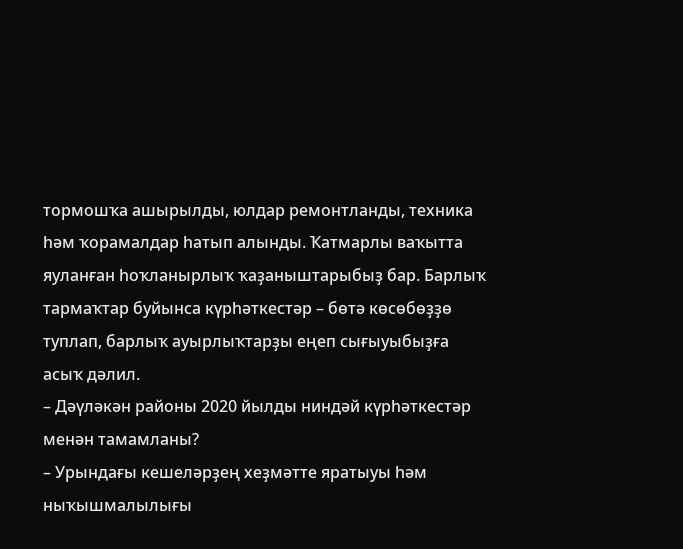тормошҡа ашырылды, юлдар ремонтланды, техника һәм ҡорамалдар һатып алынды. Ҡатмарлы ваҡытта яуланған һоҡланырлыҡ ҡаҙаныштарыбыҙ бар. Барлыҡ тармаҡтар буйынса күрһәткестәр – бөтә көсөбөҙҙө туплап, барлыҡ ауырлыҡтарҙы еңеп сығыуыбыҙға асыҡ дәлил.
– Дәүләкән районы 2020 йылды ниндәй күрһәткестәр менән тамамланы?
– Урындағы кешеләрҙең хеҙмәтте яратыуы һәм ныҡышмалылығы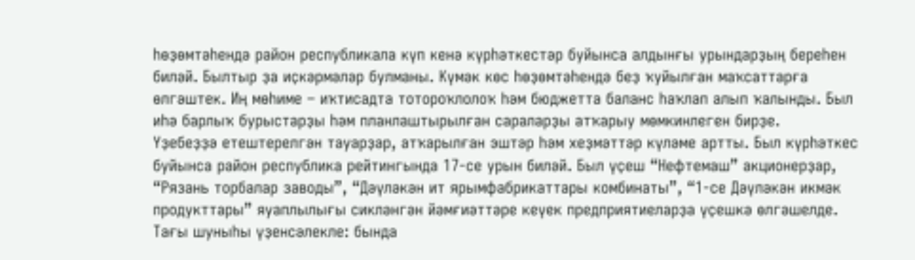һөҙөмтәһендә район республикала күп кенә күрһәткестәр буйынса алдынғы урындарҙың береһен биләй. Былтыр ҙа иҫкәрмәләр булманы. Күмәк көс һөҙөмтәһендә беҙ ҡуйылған маҡсаттарға өлгәштек. Иң мөһиме – иҡтисадта тотороҡлолоҡ һәм бюджетта баланс һаҡлап алып ҡалынды. Был иһә барлыҡ бурыстарҙы һәм планлаштырылған сараларҙы атҡарыу мөмкинлеген бирҙе.
Үҙебеҙҙә етештерелгән тауарҙар, атҡарылған эштәр һәм хеҙмәттәр күләме артты. Был күрһәткес буйынса район республика рейтингында 17-се урын биләй. Был үҫеш “Нефтемаш” акционерҙар, “Рязань торбалар заводы”, “Дәүләкән ит ярымфабрикаттары комбинаты”, “1-се Дәүләкән икмәк продукттары” яуаплылығы сикләнгән йәмғиәттәре кеүек предприятиеларҙа үҫешкә өлгәшелде. Тағы шуныһы үҙенсәлекле: бында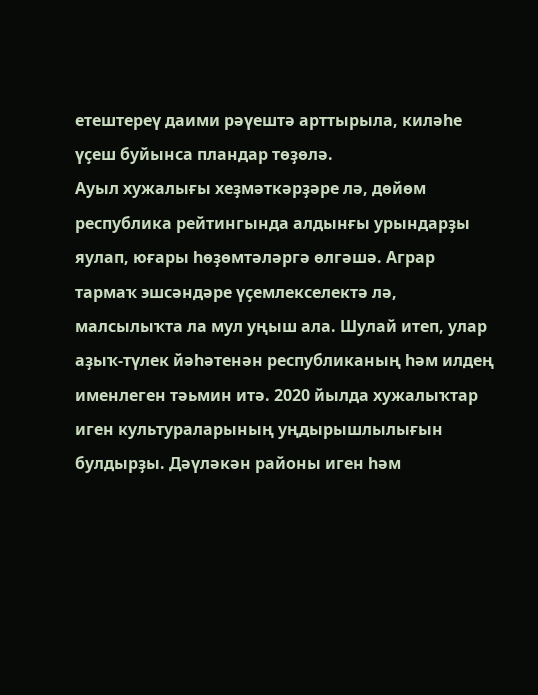етештереү даими рәүештә арттырыла, киләһе үҫеш буйынса пландар төҙөлә.
Ауыл хужалығы хеҙмәткәрҙәре лә, дөйөм республика рейтингында алдынғы урындарҙы яулап, юғары һөҙөмтәләргә өлгәшә. Аграр тармаҡ эшсәндәре үҫемлекселектә лә, малсылыҡта ла мул уңыш ала. Шулай итеп, улар аҙыҡ-түлек йәһәтенән республиканың һәм илдең именлеген тәьмин итә. 2020 йылда хужалыҡтар иген культураларының уңдырышлылығын булдырҙы. Дәүләкән районы иген һәм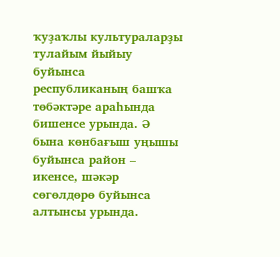ҡуҙаҡлы культураларҙы тулайым йыйыу буйынса республиканың башҡа төбәктәре араһында бишенсе урында. Ә бына көнбағыш уңышы буйынса район – икенсе, шәкәр сөгөлдөрө буйынса алтынсы урында.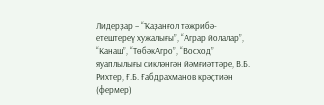Лидерҙар – “Ҡаҙанғол тәжрибә-етештереү хужалығы”, “Аграр йолалар”, “Канаш”, “ТөбәкАгро”, “Восход” яуаплылығы сикләнгән йәмғиәттәре, В.Б. Рихтер, Ғ.Б. Ғабдрахманов крәҫтиән (фермер)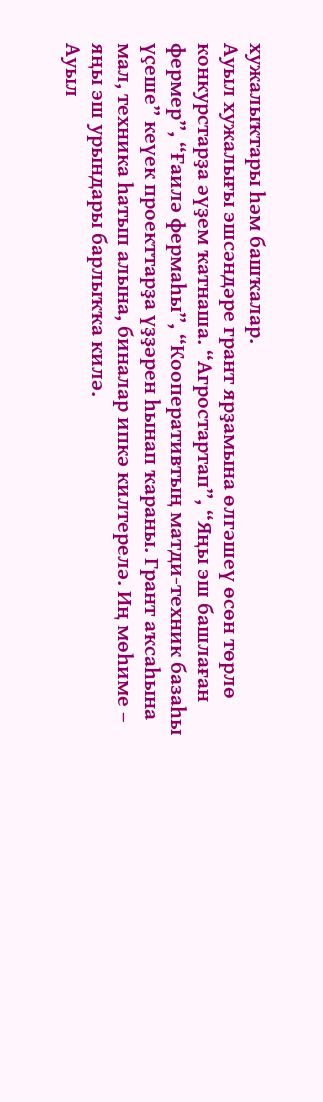хужалыҡтары һәм башҡалар.
Ауыл хужалығы эшсәндәре грант ярҙамына өлгәшеү өсөн төрлө конкурстарҙа әүҙем ҡатнаша. “Агростартап”, “Яңы эш башлаған фермер”, “Ғаилә фермаһы”, “Кооперативтың матди-техник базаһы үҫеше” кеүек проекттарҙа үҙҙәрен һынап ҡараны. Грант аҡсаһына мал, техника һатып алына, биналар ипкә килтерелә. Иң мөһиме – яңы эш урындары барлыҡҡа килә.
Ауыл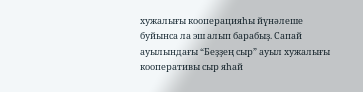хужалығы кооперацияһы йүнәлеше буйынса ла эш алып барабыҙ. Сапай ауылындағы “Беҙҙең сыр” ауыл хужалығы кооперативы сыр яһай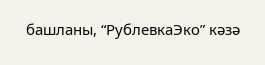башланы, “РублевкаЭко” кәзә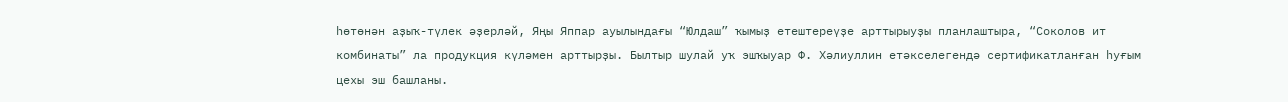һөтөнән аҙыҡ-түлек әҙерләй, Яңы Яппар ауылындағы “Юлдаш” ҡымыҙ етештереүҙе арттырыуҙы планлаштыра, “Соколов ит комбинаты” ла продукция күләмен арттырҙы. Былтыр шулай уҡ эшҡыуар Ф. Хәлиуллин етәкселегендә сертификатланған һуғым цехы эш башланы.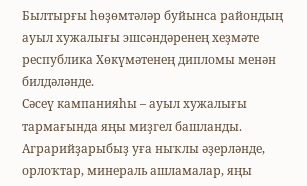Былтырғы һөҙөмтәләр буйынса райондың ауыл хужалығы эшсәндәренең хеҙмәте республика Хөкүмәтенең дипломы менән билдәләнде.
Сәсеү кампанияһы – ауыл хужалығы тармағында яңы миҙгел башланды. Аграрийҙарыбыҙ уға ныҡлы әҙерләнде, орлоҡтар, минераль ашламалар, яңы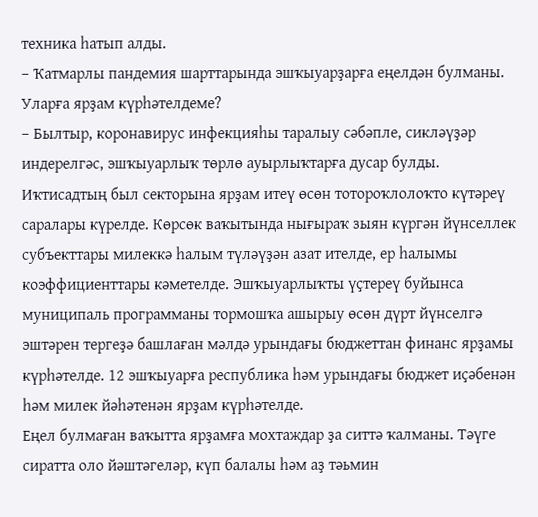техника һатып алды.
– Ҡатмарлы пандемия шарттарында эшҡыуарҙарға еңелдән булманы. Уларға ярҙам күрһәтелдеме?
– Былтыр, коронавирус инфекцияһы таралыу сәбәпле, сикләүҙәр индерелгәс, эшҡыуарлыҡ төрлө ауырлыҡтарға дусар булды. Иҡтисадтың был секторына ярҙам итеү өсөн тотороҡлолоҡто күтәреү саралары күрелде. Көрсөк ваҡытында нығыраҡ зыян күргән йүнселлек субъекттары милеккә һалым түләүҙән азат ителде, ер һалымы коэффициенттары кәметелде. Эшҡыуарлыҡты үҫтереү буйынса муниципаль программаны тормошҡа ашырыу өсөн дүрт йүнселгә эштәрен тергеҙә башлаған мәлдә урындағы бюджеттан финанс ярҙамы күрһәтелде. 12 эшҡыуарға республика һәм урындағы бюджет иҫәбенән һәм милек йәһәтенән ярҙам күрһәтелде.
Еңел булмаған ваҡытта ярҙамға мохтаждар ҙа ситтә ҡалманы. Тәүге сиратта оло йәштәгеләр, күп балалы һәм аҙ тәьмин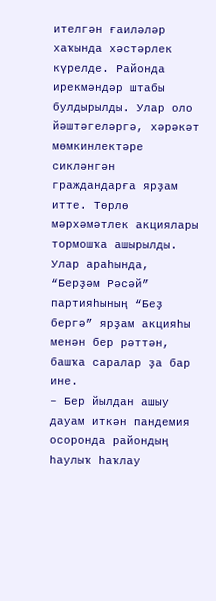ителгән ғаиләләр хаҡында хәстәрлек күрелде. Районда ирекмәндәр штабы булдырылды. Улар оло йәштәгеләргә, хәрәкәт мөмкинлектәре сикләнгән граждандарға ярҙам итте. Төрлө мәрхәмәтлек акциялары тормошҡа ашырылды. Улар араһында, “Берҙәм Рәсәй” партияһының “Беҙ бергә” ярҙам акцияһы менән бер рәттән, башҡа саралар ҙа бар ине.
– Бер йылдан ашыу дауам иткән пандемия осоронда райондың һаулыҡ һаҡлау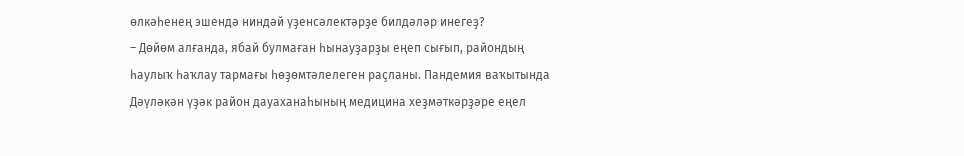өлкәһенең эшендә ниндәй үҙенсәлектәрҙе билдәләр инегеҙ?
– Дөйөм алғанда, ябай булмаған һынауҙарҙы еңеп сығып, райондың һаулыҡ һаҡлау тармағы һөҙөмтәлелеген раҫланы. Пандемия ваҡытында Дәүләкән үҙәк район дауаханаһының медицина хеҙмәткәрҙәре еңел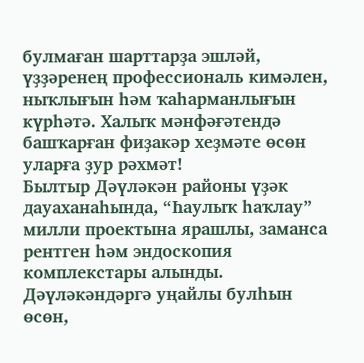булмаған шарттарҙа эшләй, үҙҙәренең профессиональ кимәлен, ныҡлығын һәм ҡаһарманлығын күрһәтә. Халыҡ мәнфәғәтендә башҡарған фиҙакәр хеҙмәте өсөн уларға ҙур рәхмәт!
Былтыр Дәүләкән районы үҙәк дауаханаһында, “Һаулыҡ һаҡлау” милли проектына ярашлы, заманса рентген һәм эндоскопия комплекстары алынды. Дәүләкәндәргә уңайлы булһын өсөн,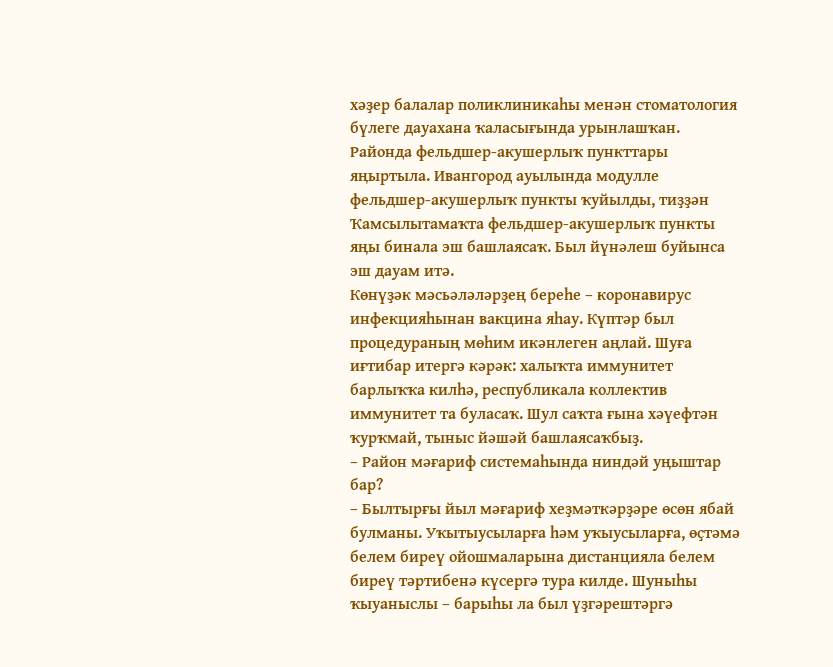хәҙер балалар поликлиникаһы менән стоматология бүлеге дауахана ҡаласығында урынлашҡан. Районда фельдшер-акушерлыҡ пункттары яңыртыла. Ивангород ауылында модулле фельдшер-акушерлыҡ пункты ҡуйылды, тиҙҙән Ҡамсылытамаҡта фельдшер-акушерлыҡ пункты яңы бинала эш башлаясаҡ. Был йүнәлеш буйынса эш дауам итә.
Көнүҙәк мәсьәләләрҙең береһе – коронавирус инфекцияһынан вакцина яһау. Күптәр был процедураның мөһим икәнлеген аңлай. Шуға иғтибар итергә кәрәк: халыҡта иммунитет барлыҡҡа килһә, республикала коллектив иммунитет та буласаҡ. Шул саҡта ғына хәүефтән ҡурҡмай, тыныс йәшәй башлаясаҡбыҙ.
– Район мәғариф системаһында ниндәй уңыштар бар?
– Былтырғы йыл мәғариф хеҙмәткәрҙәре өсөн ябай булманы. Уҡытыусыларға һәм уҡыусыларға, өҫтәмә белем биреү ойошмаларына дистанцияла белем биреү тәртибенә күсергә тура килде. Шуныһы ҡыуаныслы – барыһы ла был үҙгәрештәргә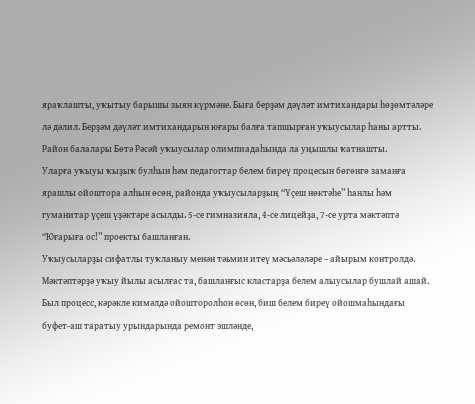яраҡлашты, уҡытыу барышы зыян күрмәне. Быға берҙәм дәүләт имтихандары һөҙөмтәләре лә дәлил. Берҙәм дәүләт имтихандарын юғары балға тапшырған уҡыусылар һаны артты. Район балалары Бөтә Рәсәй уҡыусылар олимпиадаһында ла уңышлы ҡатнашты.
Уларға уҡыуы ҡыҙыҡ булһын һәм педагогтар белем биреү процесын бөгөнгө заманға ярашлы ойоштора алһын өсөн, районда уҡыусыларҙың “Үҫеш нөктәһе” һанлы һәм гуманитар үҫеш үҙәктәре асылды. 5-се гимназияла, 4-се лицейҙа, 7-се урта мәктәптә “Юғарыға ос!” проекты башланған.
Уҡыусыларҙы сифатлы туҡланыу менән тәьмин итеү мәсьәләләре – айырым контролдә. Мәктәптәрҙә уҡыу йылы асылғас та, башланғыс кластарҙа белем алыусылар бушлай ашай. Был процесс, кәрәкле кимәлдә ойошторолһон өсөн, биш белем биреү ойошмаһындағы буфет-аш таратыу урындарында ремонт эшләнде,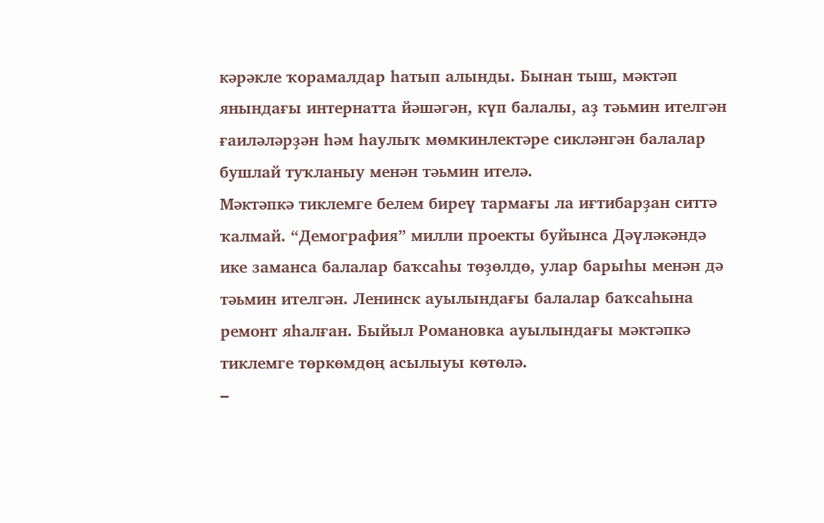кәрәкле ҡорамалдар һатып алынды. Бынан тыш, мәктәп янындағы интернатта йәшәгән, күп балалы, аҙ тәьмин ителгән ғаиләләрҙән һәм һаулыҡ мөмкинлектәре сикләнгән балалар бушлай туҡланыу менән тәьмин ителә.
Мәктәпкә тиклемге белем биреү тармағы ла иғтибарҙан ситтә ҡалмай. “Демография” милли проекты буйынса Дәүләкәндә ике заманса балалар баҡсаһы төҙөлдө, улар барыһы менән дә тәьмин ителгән. Ленинск ауылындағы балалар баҡсаһына ремонт яһалған. Быйыл Романовка ауылындағы мәктәпкә тиклемге төркөмдөң асылыуы көтөлә.
–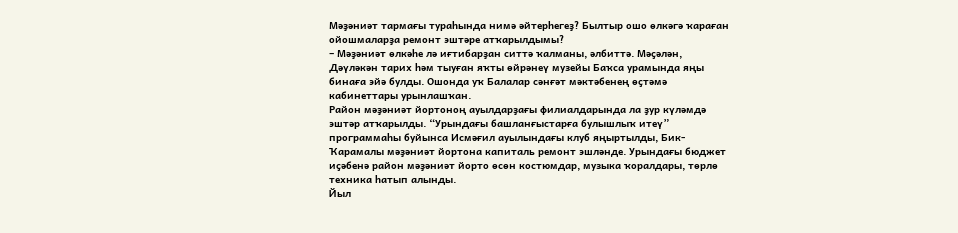Мәҙәниәт тармағы тураһында нимә әйтерһегеҙ? Былтыр ошо өлкәгә ҡараған ойошмаларҙа ремонт эштәре атҡарылдымы?
– Мәҙәниәт өлкәһе лә иғтибарҙан ситтә ҡалманы, әлбиттә. Мәҫәлән, Дәүләкән тарих һәм тыуған яҡты өйрәнеү музейы Баҡса урамында яңы бинаға эйә булды. Ошонда уҡ Балалар сәнғәт мәктәбенең өҫтәмә кабинеттары урынлашҡан.
Район мәҙәниәт йортоноң ауылдарҙағы филиалдарында ла ҙур күләмдә эштәр атҡарылды. “Урындағы башланғыстарға булышлыҡ итеү” программаһы буйынса Исмәғил ауылындағы клуб яңыртылды, Бик-Ҡарамалы мәҙәниәт йортона капиталь ремонт эшләнде. Урындағы бюджет иҫәбенә район мәҙәниәт йорто өсөн костюмдар, музыка ҡоралдары, төрлө техника һатып алынды.
Йыл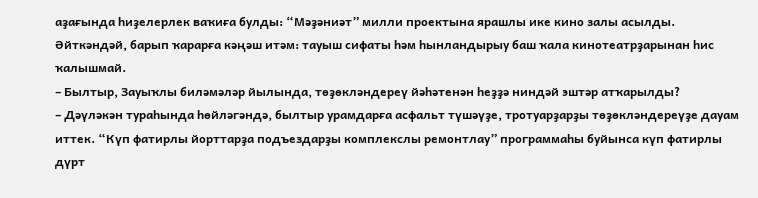аҙағында һиҙелерлек ваҡиға булды: “Мәҙәниәт” милли проектына ярашлы ике кино залы асылды. Әйткәндәй, барып ҡарарға кәңәш итәм: тауыш сифаты һәм һынландырыу баш ҡала кинотеатрҙарынан һис ҡалышмай.
– Былтыр, Зауыҡлы биләмәләр йылында, төҙөкләндереү йәһәтенән һеҙҙә ниндәй эштәр атҡарылды?
– Дәүләкән тураһында һөйләгәндә, былтыр урамдарға асфальт түшәүҙе, тротуарҙарҙы төҙөкләндереүҙе дауам иттек. “Күп фатирлы йорттарҙа подъездарҙы комплекслы ремонтлау” программаһы буйынса күп фатирлы дүрт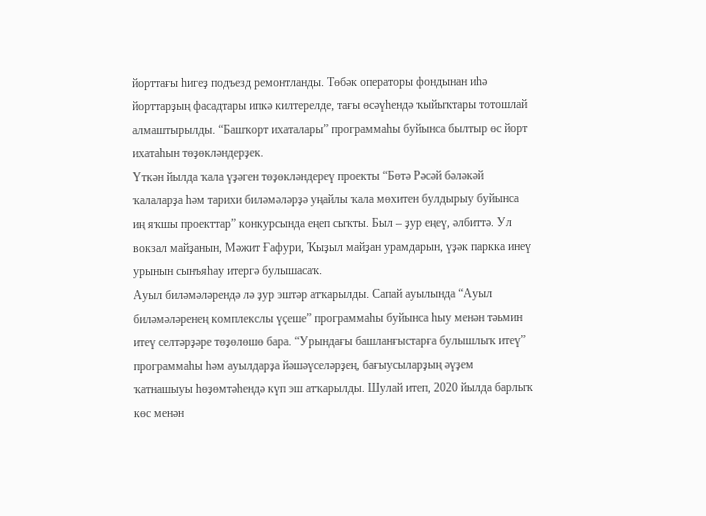йорттағы һигеҙ подъезд ремонтланды. Төбәк операторы фондынан иһә йорттарҙың фасадтары ипкә килтерелде, тағы өсәүһендә ҡыйыҡтары тотошлай алмаштырылды. “Башҡорт ихаталары” программаһы буйынса былтыр өс йорт ихатаһын төҙөкләндерҙек.
Үткән йылда ҡала үҙәген төҙөкләндереү проекты “Бөтә Рәсәй бәләкәй ҡалаларҙа һәм тарихи биләмәләрҙә уңайлы ҡала мөхитен булдырыу буйынса иң яҡшы проекттар” конкурсында еңеп сыҡты. Был – ҙур еңеү, әлбиттә. Ул вокзал майҙанын, Мәжит Ғафури, Ҡыҙыл майҙан урамдарын, үҙәк паркка инеү урынын сынъяһау итергә булышасаҡ.
Ауыл биләмәләрендә лә ҙур эштәр атҡарылды. Сапай ауылында “Ауыл биләмәләренең комплекслы үҫеше” программаһы буйынса һыу менән тәьмин итеү селтәрҙәре төҙөлөшө бара. “Урындағы башланғыстарға булышлыҡ итеү” программаһы һәм ауылдарҙа йәшәүселәрҙең, бағыусыларҙың әүҙем ҡатнашыуы һөҙөмтәһендә күп эш атҡарылды. Шулай итеп, 2020 йылда барлыҡ көс менән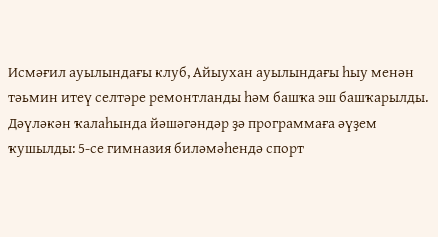Исмәғил ауылындағы клуб, Айыухан ауылындағы һыу менән тәьмин итеү селтәре ремонтланды һәм башҡа эш башҡарылды. Дәүләкән ҡалаһында йәшәгәндәр ҙә программаға әүҙем ҡушылды: 5-се гимназия биләмәһендә спорт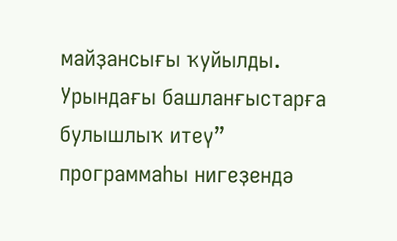майҙансығы ҡуйылды. Урындағы башланғыстарға булышлыҡ итеү” программаһы нигеҙендә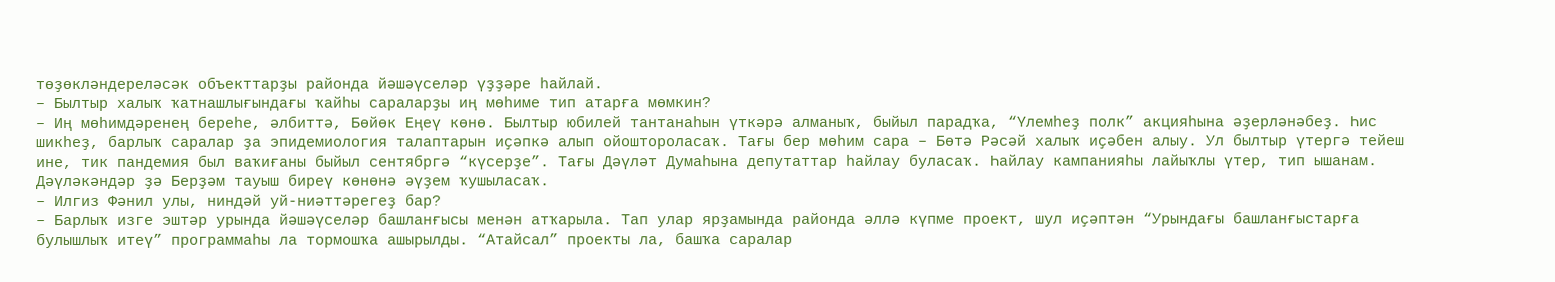төҙөкләндереләсәк объекттарҙы районда йәшәүселәр үҙҙәре һайлай.
– Былтыр халыҡ ҡатнашлығындағы ҡайһы сараларҙы иң мөһиме тип атарға мөмкин?
– Иң мөһимдәренең береһе, әлбиттә, Бөйөк Еңеү көнө. Былтыр юбилей тантанаһын үткәрә алманыҡ, быйыл парадҡа, “Үлемһеҙ полк” акцияһына әҙерләнәбеҙ. Һис шикһеҙ, барлыҡ саралар ҙа эпидемиология талаптарын иҫәпкә алып ойоштороласаҡ. Тағы бер мөһим сара – Бөтә Рәсәй халыҡ иҫәбен алыу. Ул былтыр үтергә тейеш ине, тик пандемия был ваҡиғаны быйыл сентябргә “күсерҙе”. Тағы Дәүләт Думаһына депутаттар һайлау буласаҡ. Һайлау кампанияһы лайыҡлы үтер, тип ышанам. Дәүләкәндәр ҙә Берҙәм тауыш биреү көнөнә әүҙем ҡушыласаҡ.
– Илгиз Фәнил улы, ниндәй уй-ниәттәрегеҙ бар?
– Барлыҡ изге эштәр урында йәшәүселәр башланғысы менән атҡарыла. Тап улар ярҙамында районда әллә күпме проект, шул иҫәптән “Урындағы башланғыстарға булышлыҡ итеү” программаһы ла тормошҡа ашырылды. “Атайсал” проекты ла, башҡа саралар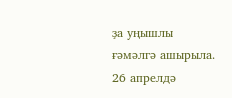ҙа уңышлы ғәмәлгә ашырыла. 26 апрелдә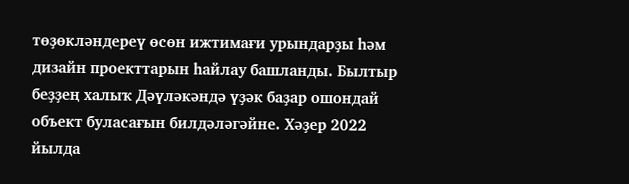төҙөкләндереү өсөн ижтимағи урындарҙы һәм дизайн проекттарын һайлау башланды. Былтыр беҙҙең халыҡ Дәүләкәндә үҙәк баҙар ошондай объект буласағын билдәләгәйне. Хәҙер 2022 йылда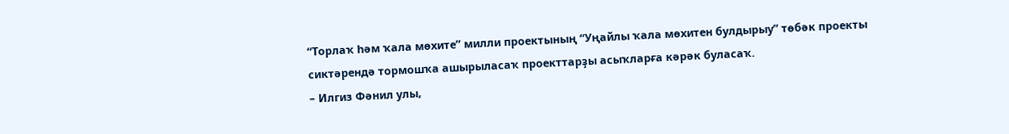“Торлаҡ һәм ҡала мөхите” милли проектының “Уңайлы ҡала мөхитен булдырыу” төбәк проекты сиктәрендә тормошҡа ашырыласаҡ проекттарҙы асыҡларға кәрәк буласаҡ.
– Илгиз Фәнил улы,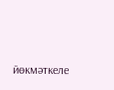йөкмәткеле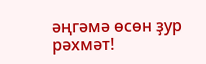әңгәмә өсөн ҙур рәхмәт!